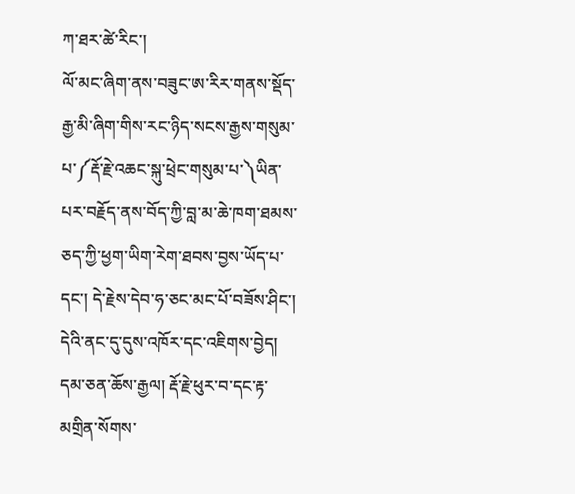ཀ་ཐར་ཚེ་རིང་།
ལོ་མང་ཞིག་ནས་བཟུང་ཨ་རིར་གནས་སྡོད་རྒྱ་མི་ཞིག་གིས་རང་ཉིད་སངས་རྒྱས་གསུམ་པ་༼རྡོ་རྗེ་འཆང་སྐུ་ཕྲེང་གསུམ་པ་༽ཡིན་པར་བརྗོད་ནས་བོད་ཀྱི་བླ་མ་ཆེ་ཁག་ཐམས་ཅད་ཀྱི་ཕྱག་ཡིག་རེག་ཐབས་བྱས་ཡོད་པ་དང་། དེ་རྗེས་དེབ་ཧ་ཅང་མང་པོ་བཟོས་ཤིང་། དེའི་ནང་དུ་དུས་འཁོར་དང་འཇིགས་བྱེད། དམ་ཅན་ཆོས་རྒྱལ། རྡོ་རྗེ་ཕུར་བ་དང་རྟ་མགྲིན་སོགས་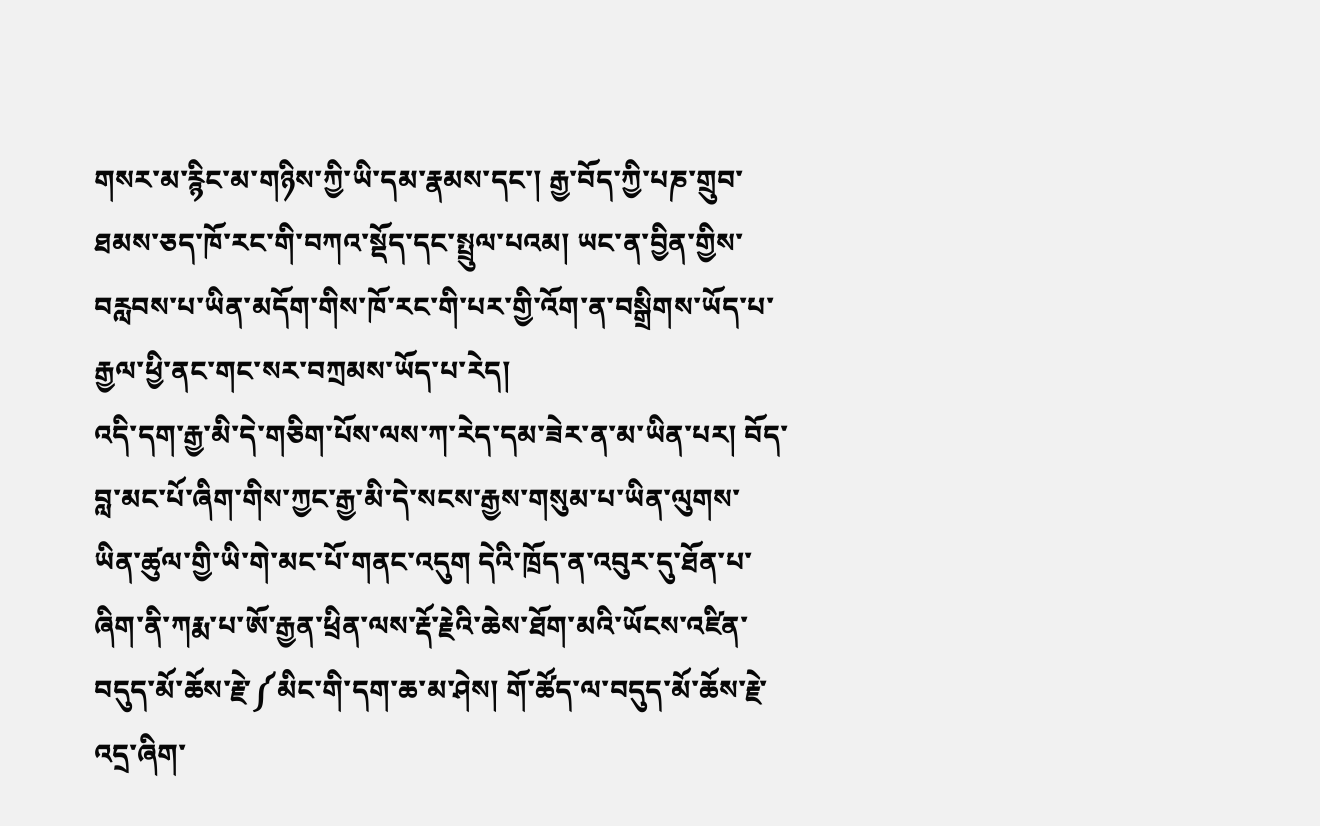གསར་མ་རྙིང་མ་གཉིས་ཀྱི་ཡི་དམ་རྣམས་དང་། རྒྱ་བོད་ཀྱི་པཎ་གྲུབ་ཐམས་ཅད་ཁོ་རང་གི་བཀའ་སྡོད་དང་སྤྲུལ་པའམ། ཡང་ན་བྱིན་གྱིས་བརླབས་པ་ཡིན་མདོག་གིས་ཁོ་རང་གི་པར་གྱི་འོག་ན་བསྒྲིགས་ཡོད་པ་རྒྱལ་ཕྱི་ནང་གང་སར་བཀྲམས་ཡོད་པ་རེད།
འདི་དག་རྒྱ་མི་དེ་གཅིག་པོས་ལས་ཀ་རེད་དམ་ཟེར་ན་མ་ཡིན་པར། བོད་བླ་མང་པོ་ཞིག་གིས་ཀྱང་རྒྱ་མི་དེ་སངས་རྒྱས་གསུམ་པ་ཡིན་ལུགས་ཡིན་ཚུལ་གྱི་ཡི་གེ་མང་པོ་གནང་འདུག དེའི་ཁྲོད་ན་འབུར་དུ་ཐོན་པ་ཞིག་ནི་ཀརྨ་པ་ཨོ་རྒྱན་ཕྲིན་ལས་རྡོ་རྗེའི་ཆེས་ཐོག་མའི་ཡོངས་འཛིན་བདུད་མོ་ཆོས་རྗེ་༼མིང་གི་དག་ཆ་མ་ཤེས། གོ་ཚོད་ལ་བདུད་མོ་ཆོས་རྗེ་འདྲ་ཞིག་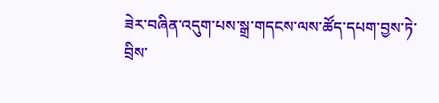ཟེར་བཞིན་འདུག་པས་སྒྲ་གདངས་ལས་ཚོད་དཔག་བྱས་ཏེ་བྲིས་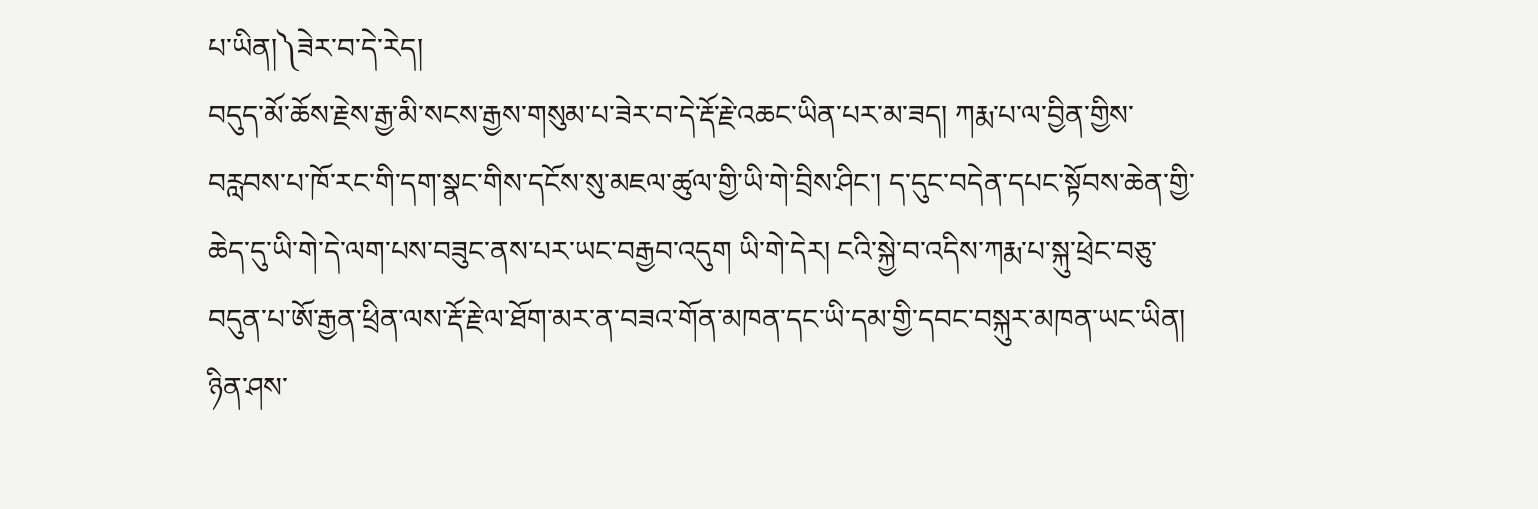པ་ཡིན།༽ཟེར་བ་དེ་རེད།
བདུད་མོ་ཆོས་རྗེས་རྒྱ་མི་སངས་རྒྱས་གསུམ་པ་ཟེར་བ་དེ་རྡོ་རྗེ་འཆང་ཡིན་པར་མ་ཟད། ཀརྨ་པ་ལ་བྱིན་གྱིས་བརླབས་པ་ཁོ་རང་གི་དག་སྣང་གིས་དངོས་སུ་མཇལ་ཚུལ་གྱི་ཡི་གེ་བྲིས་ཤིང་། ད་དུང་བདེན་དཔང་སྟོབས་ཆེན་གྱི་ཆེད་དུ་ཡི་གེ་དེ་ལག་པས་བཟུང་ནས་པར་ཡང་བརྒྱབ་འདུག ཡི་གེ་དེར། ངའི་སྐྱེ་བ་འདིས་ཀརྨ་པ་སྐུ་ཕྲེང་བཅུ་བདུན་པ་ཨོ་རྒྱན་ཕྲིན་ལས་རྡོ་རྗེ་ལ་ཐོག་མར་ན་བཟའ་གོན་མཁན་དང་ཡི་དམ་གྱི་དབང་བསྐུར་མཁན་ཡང་ཡིན།
ཉིན་ཤས་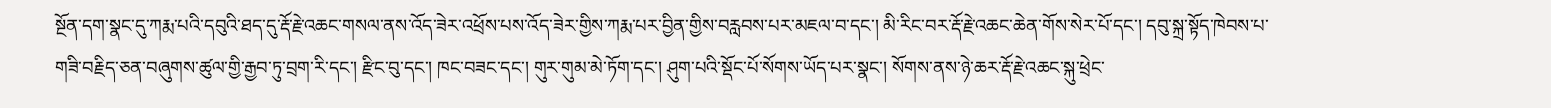སྔོན་དག་སྣང་དུ་ཀརྨ་པའི་དབུའི་ཐད་དུ་རྡོ་རྗེ་འཆང་གསལ་ནས་འོད་ཟེར་འཕྲོས་པས་འོད་ཟེར་གྱིས་ཀརྨ་པར་བྱིན་གྱིས་བརླབས་པར་མཇལ་བ་དང་། མི་རིང་བར་རྡོ་རྗེ་འཆང་ཆེན་གོས་སེར་པོ་དང་། དབུ་སྐྲ་སྟོད་ཁེབས་པ་གཟི་བརྗིད་ཅན་བཞུགས་ཚུལ་གྱི་རྒྱབ་ཏུ་བྲག་རི་དང་། རྫིང་བུ་དང་། ཁང་བཟང་དང་། གུར་གུམ་མེ་ཏོག་དང་། ཤུག་པའི་སྡོང་པོ་སོགས་ཡོད་པར་སྣང་། སོགས་ནས་ཉེ་ཆར་རྡོ་རྗེ་འཆང་སྐུ་ཕྲེང་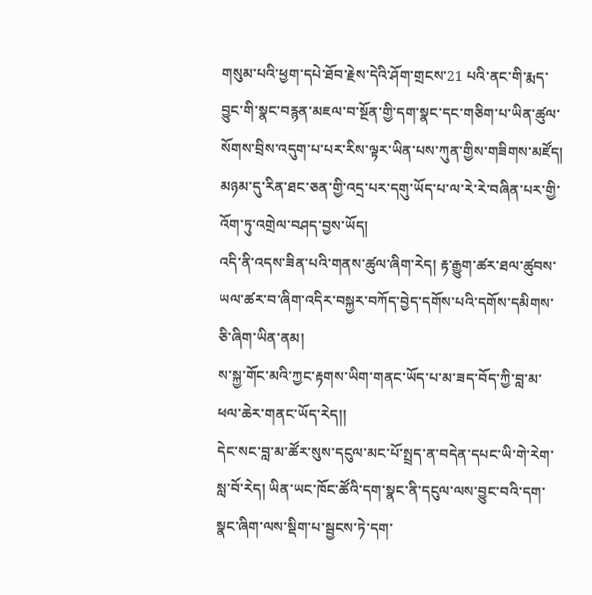གསུམ་པའི་ཕྱག་དཔེ་ཐོབ་རྗེས་དེའི་ཤོག་གྲངས་21 པའི་ནང་གི་རྨད་བྱུང་གི་སྣང་བརྙན་མཇལ་བ་སྔོན་གྱི་དག་སྣང་དང་གཅིག་པ་ཡིན་ཚུལ་སོགས་བྲིས་འདུག་པ་པར་རིས་ལྟར་ཡིན་པས་ཀུན་གྱིས་གཟིགས་མཛོད། མཉམ་དུ་རིན་ཐང་ཅན་གྱི་འདྲ་པར་དགུ་ཡོད་པ་ལ་རེ་རེ་བཞིན་པར་གྱི་འོག་ཏུ་འགྲེལ་བཤད་བྱས་ཡོད།
འདི་ནི་འདས་ཟིན་པའི་གནས་ཚུལ་ཞིག་རེད། རྟ་རྒྱུག་ཚར་ཐལ་ཚུབས་ཡལ་ཚར་བ་ཞིག་འདིར་བསྐྱར་བཀོད་བྱེད་དགོས་པའི་དགོས་དམིགས་ཅི་ཞིག་ཡིན་ནམ།
ས་སྐྱ་གོང་མའི་ཀྱང་རྟགས་ཡིག་གནང་ཡོད་པ་མ་ཟད་བོད་ཀྱི་བླ་མ་ཕལ་ཆེར་གནང་ཡོད་རེད།།
དེང་སང་བླ་མ་ཚོར་སུས་དངུལ་མང་པོ་སྤྲད་ན་བདེན་དཔང་ཡི་གེ་རེག་སླ་བོ་རེད། ཡིན་ཡང་ཁོང་ཚོའི་དག་སྣང་ནི་དངུལ་ལས་བྱུང་བའི་དག་སྣང་ཞིག་ལས་སྡིག་པ་སྦྱངས་ཏེ་དག་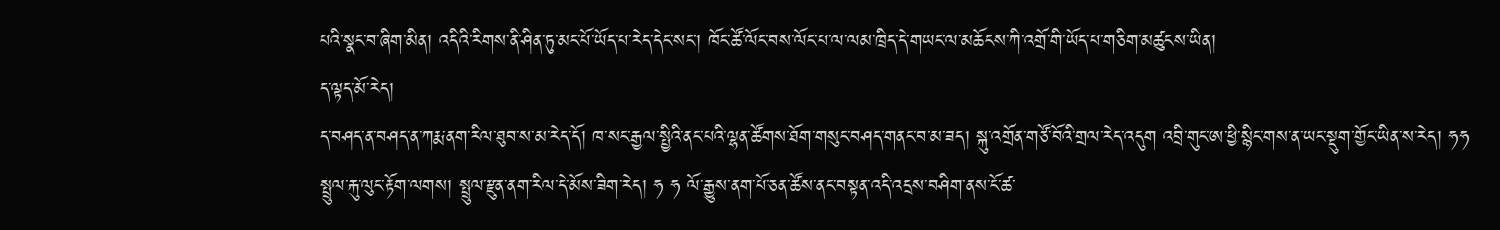པའི་སྣང་བ་ཞིག་མིན། འདིའི་རིགས་ནི་ཤིན་ཏུ་མང་པོ་ཡོད་པ་རེད་དེང་སང་། ཁོང་ཚོ་ལོང་བས་ལོང་པ་ལ་ལམ་ཁྲིད་དེ་གཡང་ལ་མཆོངས་ཀི་འགྲོ་གི་ཡོད་པ་གཅིག་མཚུངས་ཡིན།
ད་ལྟད་མོ་རེད།
ད་བཤད་ན་བཤད་ན་ཀརྨ་ནག་རིལ་ཐུབ་ས་མ་རེད་དོ། ཁ་སང་རྒྱལ་སྤྱིའི་ནང་པའི་ལྷན་ཚོགས་ཐོག་གསུང་བཤད་གནང་བ་མ་ཟད། སྐུ་འགྲོན་གཙོ་བོའི་གྲལ་རེད་འདུག འབྲི་གུང་ཨ་ཕྱི་སྙིང་གས་ན་ཡང་སྡུག་གྱོང་ཡིན་ས་རེད། ཧཧ
སྤྲུལ་རྐུ་ལུང་རྟོག་ལགས། སྤྲུལ་རྫུན་ནག་རིལ་དེ་མོས་ཟིག་རེད། ཧ ཧ ལོ་རྒྱུས་ནག་པོ་ཅན་ཚོས་ནང་བསྟན་འདི་འདྲས་བཤིག་ནས་ངོ་ཚ་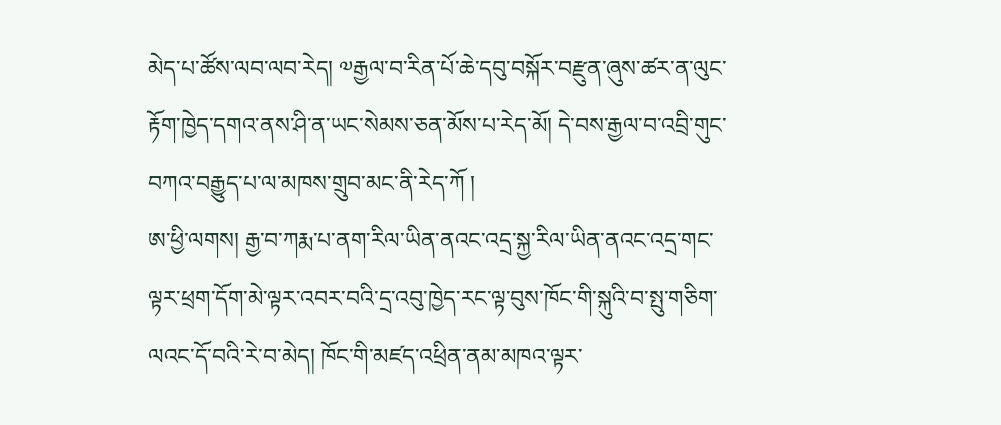མེད་པ་ཚོས་ལབ་ལབ་རེད། ༧རྒྱལ་བ་རིན་པོ་ཆེ་དབུ་བསྐོར་བརྫུན་ཞུས་ཚར་ན་ལུང་རྟོག་ཁྱེད་དགའ་ནས་ཤི་ན་ཡང་སེམས་ཅན་མོས་པ་རེད་མོ། དེ་བས་རྒྱལ་བ་འབྲི་གུང་བཀའ་བརྒྱུད་པ་ལ་མཁས་གྲུབ་མང་ནི་རེད་ཀོ །
ཨ་ཕྱི་ལགས། རྒྱ་བ་ཀརྨ་པ་ནག་རིལ་ཡིན་ནའང་འདྲ་སྐྱ་རིལ་ཡིན་ནའང་འདྲ་གང་ལྟར་ཕྲག་དོག་མེ་ལྟར་འབར་བའི་དྲ་འབུ་ཁྱེད་རང་ལྟ་བུས་ཁོང་གི་སྐུའི་བ་སྤུ་གཅིག་ལའང་དོ་བའི་རེ་བ་མེད། ཁོང་གི་མཛད་འཕྲིན་ནམ་མཁའ་ལྟར་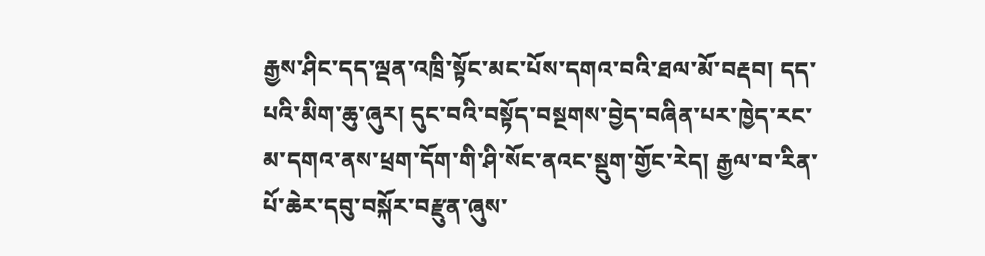རྒྱས་ཤིང་དད་ལྡན་འཁྲི་སྟོང་མང་པོས་དགའ་བའི་ཐལ་མོ་བརྡབ། དད་པའི་མིག་ཆུ་ཞུར། དུང་བའི་བསྟོད་བསྔགས་བྱེད་བཞིན་པར་ཁྱེད་རང་མ་དགའ་ནས་ཕྲག་དོག་གི་ཤི་སོང་ནའང་སྡུག་གྱོང་རེད། རྒྱལ་བ་རིན་པོ་ཆེར་དབུ་བསྐོར་བརྫུན་ཞུས་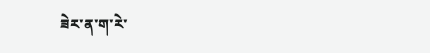ཟེར་ན་ག་རེ་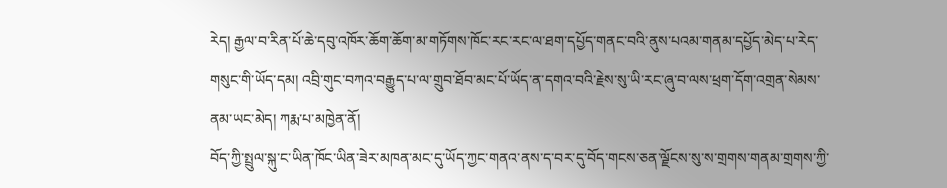རེད། རྒྱལ་བ་རིན་པོ་ཆེ་དབུ་འཁོར་ཆོག་ཆོག་མ་གཏོགས་ཁོང་རང་རང་ལ་ཐག་དཔྱོད་གནང་བའི་ནུས་པའམ་གནམ་དཔྱོད་མེད་པ་རེད་གསུང་གི་ཡོད་དམ། འབྲི་གུང་བཀའ་བརྒྱུད་པ་ལ་གྲུབ་ཐོབ་མང་པོ་ཡོད་ན་དགའ་བའི་རྗེས་སུ་ཡི་རང་ཞུ་བ་ལས་ཕྲག་དོག་འགྲན་སེམས་ནམ་ཡང་མེད། ཀརྨ་པ་མཁྱེན་ནོ།
བོད་ཀྱི་སྤྲུལ་སྐུ་ང་ཡིན་ཁོང་ཡིན་ཟེར་མཁན་མང་དུ་ཡོད་ཀྱང་གནའ་ནས་ད་བར་དུ་བོད་གངས་ཅན་ལྗོངས་སུ་ས་གྲགས་གནམ་གྲགས་ཀྱི་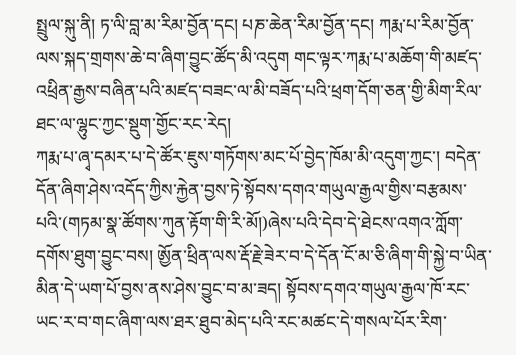སྤྲུལ་སྐུ་ནི། ཏ་ལི་བླ་མ་རིམ་བྱོན་དང། པཎ་ཆེན་རིམ་བྱོན་དང། ཀརྨ་པ་རིམ་བྱོན་ལས་སྐད་གྲགས་ཆེ་བ་ཞིག་བྱུང་ཚོད་མི་འདུག གང་ལྟར་ཀརྨ་པ་མཆོག་གི་མཛད་འཕྲིན་རྒྱས་བཞིན་པའི་མཛད་བཟང་ལ་མི་བཟོད་པའི་ཕྲག་དོག་ཅན་གྱི་མིག་རིལ་ཐང་ལ་ལྷུང་ཀྱང་སྡུག་གྱོང་རང་རེད།
ཀརྨ་པ་ཞྭ་དམར་པ་དེ་ཚོར་ཇུས་གཏོགས་མང་པོ་བྱེད་ཁོམ་མི་འདུག་ཀྱང་། བདེན་དོན་ཞིག་ཤེས་འདོད་ཀྱིས་རྐྱེན་བྱས་ཏེ་སྟོབས་དགའ་གཡུལ་རྒྱལ་གྱིས་བརྩམས་པའི་(གཏམ་སྣ་ཚོགས་ཀུན་རྟོག་གི་རི་མོ།)ཞེས་པའི་དེབ་དེ་ཐེངས་འགའ་ཀློག་དགོས་ཐུག་བྱུང་བས། ཨྱོན་ཕྲིན་ལས་རྡོ་རྗེ་ཟེར་བ་དེ་དོན་ངོ་མ་ཅི་ཞིག་གི་སྐྱེ་བ་ཡིན་མིན་དེ་ཡག་པོ་བྱས་ནས་ཤེས་བྱུང་བ་མ་ཟད། སྟོབས་དགའ་གཡུལ་རྒྱལ་ཁོ་རང་ཡང་ར་བ་གང་ཞིག་ལས་ཐར་ཐུབ་མེད་པའི་རང་མཚང་དེ་གསལ་པོར་རིག་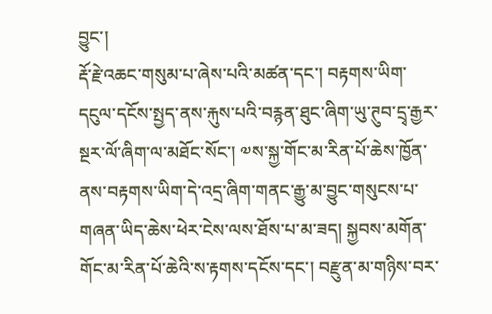བྱུང་།
རྡོ་རྗེ་འཆང་གསུམ་པ་ཞེས་པའི་མཚན་དང་། བརྟགས་ཡིག་དངུལ་དངོས་སྤྱད་ནས་རྐུས་པའི་བརྙན་ཐུང་ཞིག་ཡུ་ཊུབ་དྲྭ་རྒྱར་སྔར་ལོ་ཞིག་ལ་མཐོང་སོང་། ༧ས་སྐྱ་གོང་མ་རིན་པོ་ཆེས་ཁྱོན་ནས་བརྟགས་ཡིག་དེ་འདྲ་ཞིག་གནང་རྒྱུ་མ་བྱུང་གསུངས་པ་གཞན་ཡིད་ཆེས་ཕེར་ངེས་ལས་ཐོས་པ་མ་ཟད། སྐྱབས་མགོན་གོང་མ་རིན་པོ་ཆེའི་ས་རྟགས་དངོས་དང་། བརྫུན་མ་གཉིས་བར་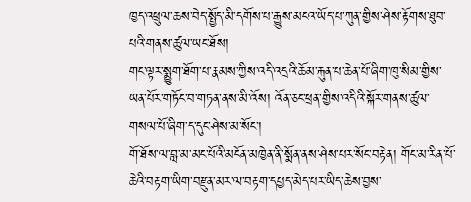ཁྱད་འཕྲུལ་ཆས་བེད་སྤྱོད་མི་དགོས་པ་རྒྱུས་མངའ་ཡོད་པ་ཀུན་གྱིས་ཤེས་རྟོགས་ཐུབ་པའི་གནས་ཚུལ་ཡང་ཐོས།
གང་ལྟར་སྨྱུག་ཐོག་པ་རྣམས་ཀྱིས་འདི་འདྲའི་ཆོམ་རྐུན་པ་ཆེན་པོ་ཞིག་ཁུ་སིམ་གྱིས་ཡན་པོར་གཏོང་བ་གཏན་ནས་མི་འོས། འོན་ཅང་ཕྲན་གྱིས་འདིའི་སྐོར་གནས་ཚུལ་གསལ་པོ་ཞིག་ད་དུང་ཤེས་མ་སོང་།
གོ་ཐོས་ལ་བླ་མ་མང་པོའི་མངོན་མཁྱེན་ནི་སྨོན་ནས་ཤེས་པར་སོང་བརྟེན། གོང་མ་རིན་པོ་ཆེའི་བརྟག་ཡིག་བརྫུན་མར་ལ་བརྟག་དཔྱད་མེད་པར་ཡིད་ཆེས་བྱས་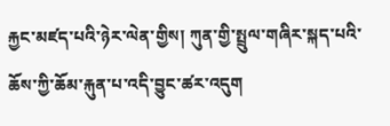རྐྱང་མཛད་པའི་ཉེར་ལེན་གྱིས། ཀུན་གྱི་སྤྲུལ་གཞིར་སྐད་པའི་ཆོས་ཀྱི་ཆོམ་རྐུན་པ་འདི་བྱུང་ཚར་འདུག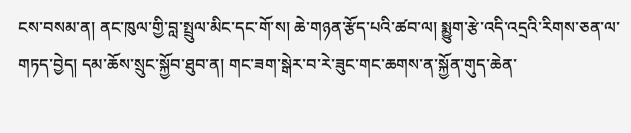ངས་བསམ་ན། ནང་ཁུལ་གྱི་བླ་སྤྲུལ་མིང་དང་གོ་ས། ཆེ་གཉན་རྩོད་པའི་ཚབ་ལ། སྨྱུག་རྩེ་འདི་འདྲའི་རིགས་ཅན་ལ་གཏད་བྱེད། དམ་ཆོས་སྲུང་སྐྱོབ་ཐུབ་ན། གང་ཟག་སྒེར་བ་རེ་ཟུང་གང་ཆགས་ན་སྐྱོན་གུད་ཆེན་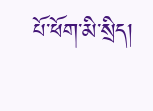པོ་ཕོག་མི་སྲིད།